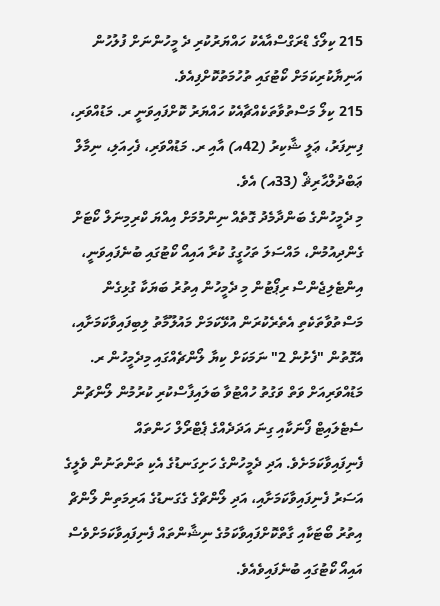215 ކިލޯގެ ޑްރަގްސްއާއެކު ހައްޔަރުކުރި ދެ މީހުންނަށް ފުލުހުން އަނިޔާކުރިކަމަށް ކޯޓުގައި ތުހުމަތުކޮށްފިއެވެ.
215 ކިލޯ މަސްތުވާތަކެއްޗާއެކު ހައްޔަރު ކޮށްފައިވަނީ ރ. މަޑުއްވަރި، ފިނިފަރު، ޢަލީ ޝާކިރު (42އ) އާއި ރ. މަޑުއްވަރި، ފެހިއަލި، ނިމާލް ޢަބްދުލްޙާރިޘް (33އ) އެވެ.
މި ދެމީހުންގެ ބަންދާމެދު ގޮތެއް ނިންމުމަށް އިއްޔަ ކްރިމިނަލް ކޯޓަށް ގެންދިއުމުން، މައްސަލަ ތަހުގީގު ކުރާ އައިއޯ ކޯޓުގައި ބުނެފައިވަނީ، އިންޓެލިޖެންސް ރިޕޯޓުން މި ދެމީހުން އިތުރު ބަޔަކާ ގުޅިގެން މަސްތުވާތަކެތި އެތެރެކުރަން އުޅޭކަމަށް މައުލޫމާތު ލިބިފައިވާކަމަށާއި، އެގޮތުން "ފެށުން 2" ނަމަކަށް ކިޔާ ލޯންޗެއްގައި މިދެމީހުން ރ. މަޑުއްވަރިއަށް ވަތް ވަގުތު ހުއްޓުވާ ބަލައިފާސްކުރި ކުރުމުން ލޯންޗުން ސެޓެލައިޓް ފޯނަކާއި ގިނަ އަދަދެއްގެ ޕެޓްރޯލް ހަންތައް ފެނިފައިވާކަމަށެވެ. އަދި ދެމީހުންގެ ހަށިގަނޑުގެ އެކި ތަންތަނުން ވެލީގެ އަސަރު ފެނިފައިވާކަމަށާއި، އަދި ލޯންޗްގެ ގެގަނޑުގެ އަރިމަތިން ލޯންޗް އިތުރު ބޯޓަކާއި ގާތްކޮށްފައިވާކަމުގެ ނިޝާންތައް ފެނިފައިވާކަމަށްވެސް އައިއޯ ކޯޓުގައި ބުނެފައިވެއެވެ.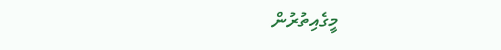މީގެއިތުރުން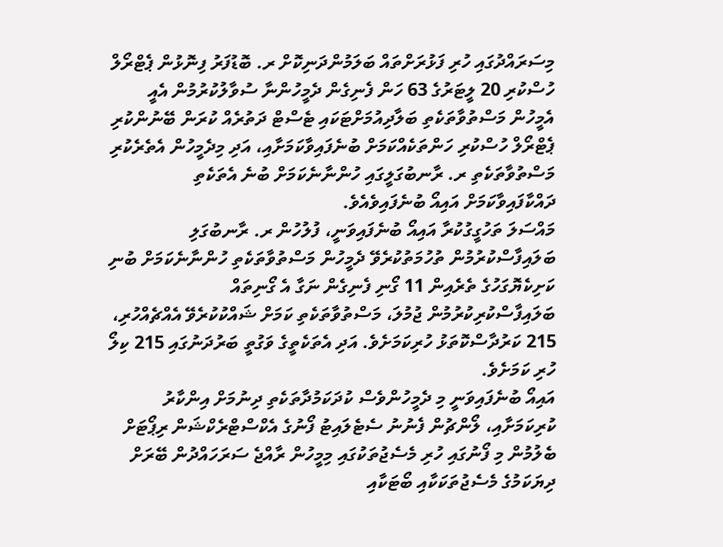މިސަރައްދުގައި ހުރި ފަޅުރަށްތައް ބަލަމުންދަނިކޮށް ރ. ބޮޑުފަރު ފިނޮޅުން ޕެޓްރޯލް ހުސްކުރި 20 ލީޓަރުގެ 63 ހަން ފެނިގެން ދެމީހުންނާ ސުވާލުކުރުމުން އެއީ އެމީހުން މަސްތުވާތަކެތި ބަލާދިއުމަށްޓަކައި ޓެސްޓް ދަތުރެއް ކުރަން ބޭނުންކުރި ޕެޓްރޯލް ހުސްކުރި ހަންތަކެއްކަމަށް ބުނެފައިވާކަމަށާއި، އަދި މިދެމީހުން އެތެރެކުރި މަސްތުވާތަކެތި ރ. ރާނބުގަލީގައި ހުންނާނެކަމަށް ބުނެ އެތަކެތި ދައްކާފައިވާކަމަށް އައިއޯ ބުނެފައިވެއެވެ.
މައްސަލަ ތަހުގީގުކުރާ އައިއޯ ބުނެފައިވަނީ، ފުލުހުން ރ. ރާނބުގަލި ބަލައިފާސްކުރުމުން ތުހުމަތުކުރެވޭ ދެމީހުން މަސްތުވާތަކެތި ހުންނާނެކަމަށް ބުނި ކަށިކެޔޮގަހުގެ ތެރެއިން 11 ގޯނި ފެނިގެން ނަގާ އެ ގޯނިތައް ބަލައިފާސްކުރިކުރުމުން ޖުމުލަ، މަސްތުވާތަކެތި ކަމަށް ޝައްކުކުރެވޭ އެއްޗެއްހުރި، 215 ކަރުދާސްކޮތަޅު ހުރިކަމަށެވެ. އަދި އެތަކެތީގެ ވަގުތީ ބަރުދަނުގައި 215 ކިލޯ ހުރި ކަމަށެވެ.
އައިއޯ ބުނެފައިވަނީ މި ދެމީހުންވެސް ކުދަކަމުދާތަކެތި ދިނުމަށް އިންކާރު ކުރިކަމަށާއި، ލޯންޗުން ފެނުނު ސެޓެލައިޓު ފޯނުގެ އެކްސްޓްރެކްޝަން ރިޕޯޓަށް ބެލުމުން މި ފޯނުގައި ހުރި މެސެޖުތަކުގައި މިމީހުން ރާއްޖެ ސަރަހައްދުން ބޭރަށް ދިޔަކަމުގެ މެސެޖުތަކަކާއި ބޯޓަކާއި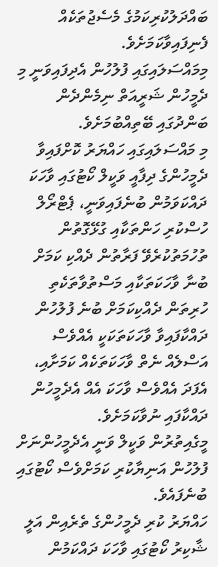ބައްދަލުކުރިކަމުގެ މެސެޖުތަކެއް ފެނިފައިވާކަމަށެވެ.
މިމައްސަލައިގައި ފުލުހުން އެދިފައިވަނީ މި ދެމީހުން ޝަރީއަތް ނިމެންދެން ބަންދުގައި ބޭތިއްބުމަށެވެ.
މި މައްސަލައިގައި ހައްޔަރު ކޮށްފައިވާ ދެމީހުންގެ ދިފާއީ ވަކީލް ކޯޓުގައި ވާހަކަ ދައްކަވަމުން ބުނެފައިވަނީ، ޕެޓްރޯލް ހުސްކުރި ހަންތަކާއި ގުޅޭގޮތުން ތުހުމަތުކުރެވޭ ފަރާތުން ދެއްކި ކަމަށް ބުނާ ވާހަކަތަކާއި މަސްތުވާތަކެތި ހުރިތަން ދެއްކިކަމަށް ބުނެ ފުލުހުން ދައްކާފައިވާ ވާހަކަތަކަކީ އެއްވެސް އަސްލެއް ނެތް ވާހަކަތަކެއް ކަމަށާއި، އެފަދަ އެއްވެސް ވާހަކަ އެއް އެދެމީހުން ދައްކާފައި ނުވާކަމަށެވެ.
މީގެއިތުރުން ވަކީލް ވަނީ އެދެމީހުންނަށް ފުލުހުން އަނިޔާކުރި ކަމަށްވެސް ކޯޓުގައި ބުނެފައެވެ.
ހައްޔަރު ކުރި ދެމީހުންގެ ތެރެއިން އަލީ ޝާކިރު ކޯޓުގައި ވާހަކަ ދައްކަމުން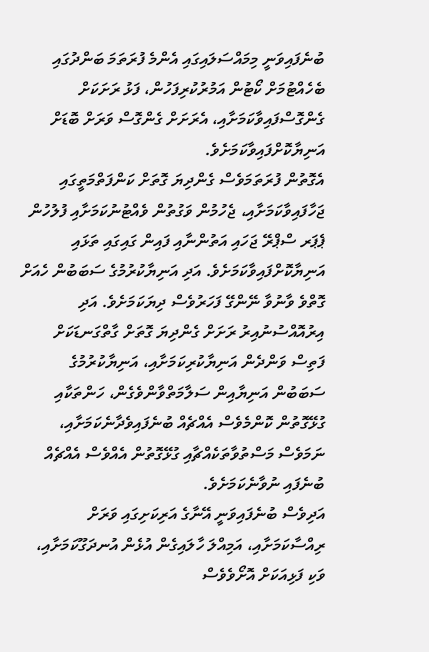ބުނެފައިވަނީ މިމައްސަލައިގައި އެންމެ ފުރަތަމަ ބަންދުގައި ބެހެއްޓުމަށް ކޯޓުން އަމުރުކުރިފަހުން، ފަޅު ރަށަކަށް ގެންގޮސްފައިވާކަމަށާއި، އެރަށަށް ގެންގޮސް ވަރަށް ބޮޑަށް އަނިޔާކޮށްފައިވާކަމަށެވެ.
އެގޮތުން ފުރަތަމަވެސް ގެންދިޔަ ގޮތަށް ކަންފަތްމަތީގައި ޖަހާފައިވާކަމަށާއި، ޖެހުމުން ވަގުތުން ވެއްޓުނުކަމަށާއި ފުލުހުން ޕެޕަރ ސްޕްރޭ ޖަހައި އަތުންނާއި ފައިން ގައިގައި ތަޅައި އަނިޔާކޮށްފައިވާކަމަށެވެ. އަދި އަނިޔާކުރުމުގެ ސަބަބުން ހެއަށް ގޮތްވެ ވާނުވާ ނޭންގޭ ފަހަރުވެސް ދިޔަކަމަށެވެ. އަދި އިރުއޮއްސުނުއިރު ރަށަށް ގެންދިޔަ ގޮތަށް ގާތްގަނޑަކަށް ފަތިސް ވަންދެން އަނިޔާކުރިކަމަށާއި، އަނިޔާކުރުމުގެ ސަބަބުން އަނިޔާއިން ސަލާމަތްވާންވެގެން، ހަންތަކާއި ގުޅޭގޮތުން ކޮންމެވެސް އެއްޗެއް ބުނެފައިވެދާނެކަމަށާއި، ނަމަވެސް މަސްތުވާތަކެއްޗާއި ގުޅޭގޮތުން އެއްވެސް އެއްޗެއް ބުނެފައި ނުވާނެކަމަށެވެ.
އަދިވެސް ބުނެފައިވަނީ އޭނާގެ އަރިކަށިގައި ވަރަށް ރިއްސާކަމަށާއި، އަމިއްލަ ހާލައިގެން އުޅެން އުނދަގޫކަމަށާއި، ވަކި ފަޅިއަކަށް އޮށޯވެވެސް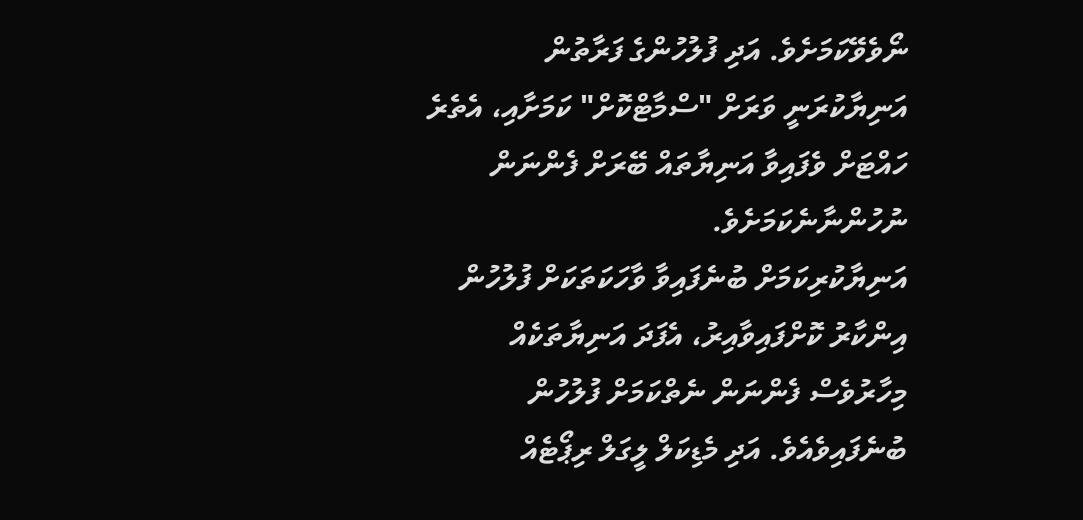ނޯވެވޭކަމަށެވެ. އަދި ފުލުހުންގެ ފަރާތުން އަނިޔާކުރަނީ ވަރަށް "ސްމާޓްކޮށް" ކަމަށާއި، އެތެރެ ހައްޓަށް ވެފައިވާ އަނިޔާތައް ބޭރަށް ފެންނަން ނުހުންނާނެކަމަށެވެ.
އަނިޔާކުރިކަމަށް ބުނެފައިވާ ވާހަކަތަކަށް ފުލުހުން އިންކާރު ކޮށްފައިވާއިރު، އެފަދަ އަނިޔާތަކެއް މިހާރުވެސް ފެންނަން ނެތްކަމަށް ފުލުހުން ބުނެފައިވެއެވެ. އަދި މެޑިކަލް ލީގަލް ރިޕޯޓެއް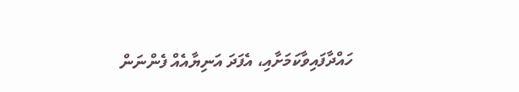ހައްދާފައިވާކަމަށާއި، އެފަދަ އަނިޔާއެއް ފެންނަން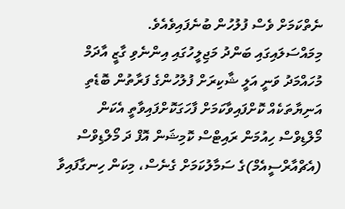ނެތްކަމަށް ވެސް ފުލުހުން ބުނެފައިވެއެވެ.
މިމައްސަލައިގައި ބަންދު މަޖިލީހުގައި އިންނެވި ގާޒީ އާދަމް މުހައްމަދު ވަނީ އަލީ ޝާކިރަށް ފުލުހުންގެ ފަރާތުން ބޮޑެތި އަނިޔާތަކެއް ކޮށްފައިވާކަމަށް ފާހަގަކޮށްފައިވާތީ އެކަން މޯލްޑިވްސް ހިއުމަން ރައިޓްސް ކޮމިޝަން އޮފް ދަ މޯލްޑިވްސް (އެޗްއާރްސީއެމް)ގެ ސަމާލުކަމަށް ގެނެސް، މިކަން ހިނގާފައިވާ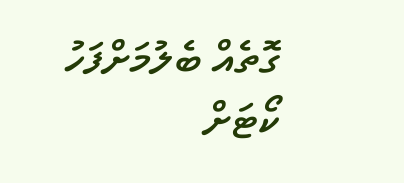ގޮތެއް ބެލުމަށްފަހު ކޯޓަށް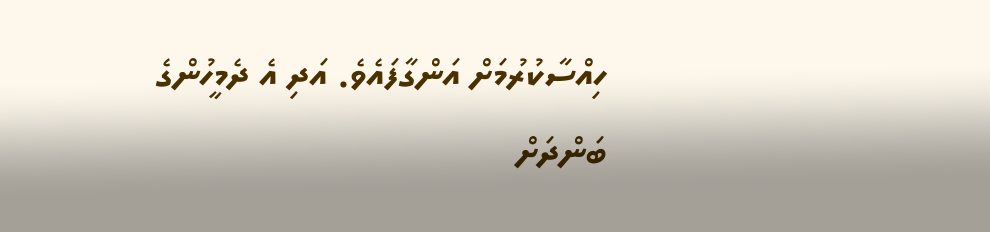ހިއްސާކުރުމަށް އަންގާފައެވެ. އަދި އެ ދެމީހުންގެ ބަންދަށް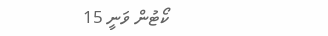ކޯޓުން ވަނީ 15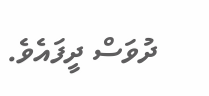ދުވަސް ދީފައެވެ.